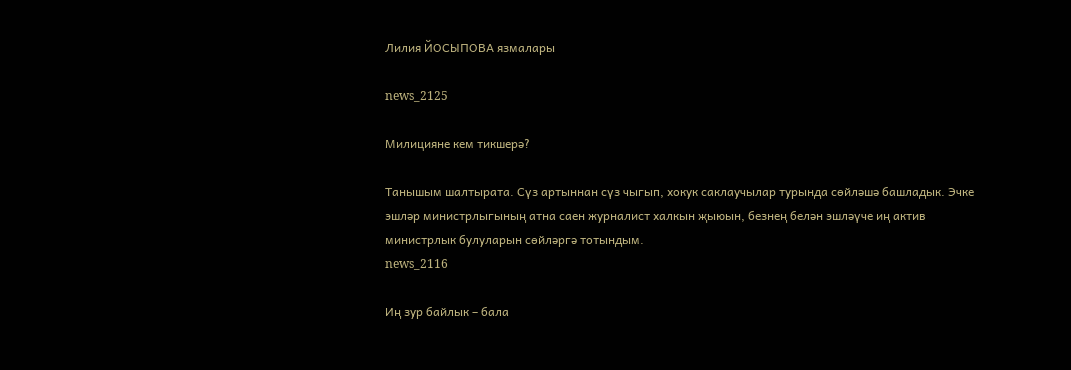Лилия ЙОСЫПОВА язмалары

news_2125

Милицияне кем тикшерә?

Танышым шалтырата. Сүз артыннан сүз чыгып, хокук саклаучылар турында сөйләшә башладык. Эчке эшләр министрлыгының атна саен журналист халкын җыюын, безнең белән эшләүче иң актив министрлык булуларын сөйләргә тотындым.
news_2116

Иң зур байлык – бала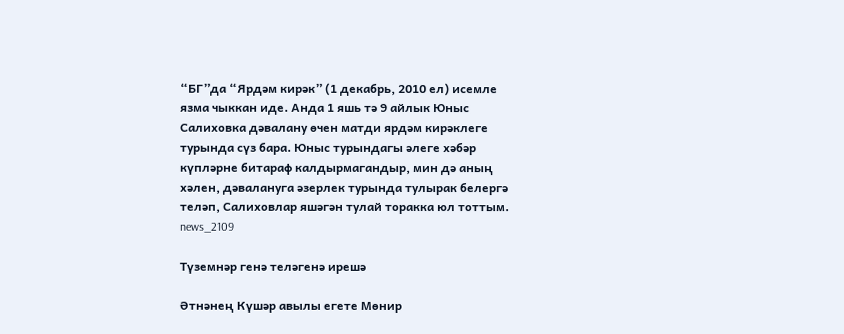“БГ”да “Ярдәм кирәк” (1 декабрь, 2010 ел) исемле язма чыккан иде. Анда 1 яшь тә 9 айлык Юныс Салиховка дәвалану өчен матди ярдәм кирәклеге турында сүз бара. Юныс турындагы әлеге хәбәр күпләрне битараф калдырмагандыр, мин дә аның хәлен, дәвалануга әзерлек турында тулырак белергә теләп, Салиховлар яшәгән тулай торакка юл тоттым.
news_2109

Түземнәр генә теләгенә ирешә

Әтнәнең Күшәр авылы егете Мөнир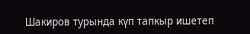Шакиров турында күп тапкыр ишетеп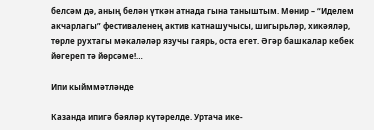белсәм дә, аның белән үткән атнада гына таныштым. Мөнир – “Иделем акчарлагы” фестиваленең актив катнашучысы, шигырьләр, хикәяләр, төрле рухтагы мәкаләләр язучы гаярь, оста егет. Әгәр башкалар кебек йөгереп тә йөрсәме!…

Ипи кыйммәтләнде

Казанда ипигә бәяләр күтәрелде. Уртача ике-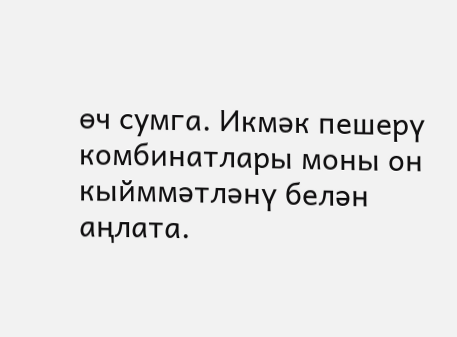өч сумга. Икмәк пешерү комбинатлары моны он кыйммәтләнү белән аңлата.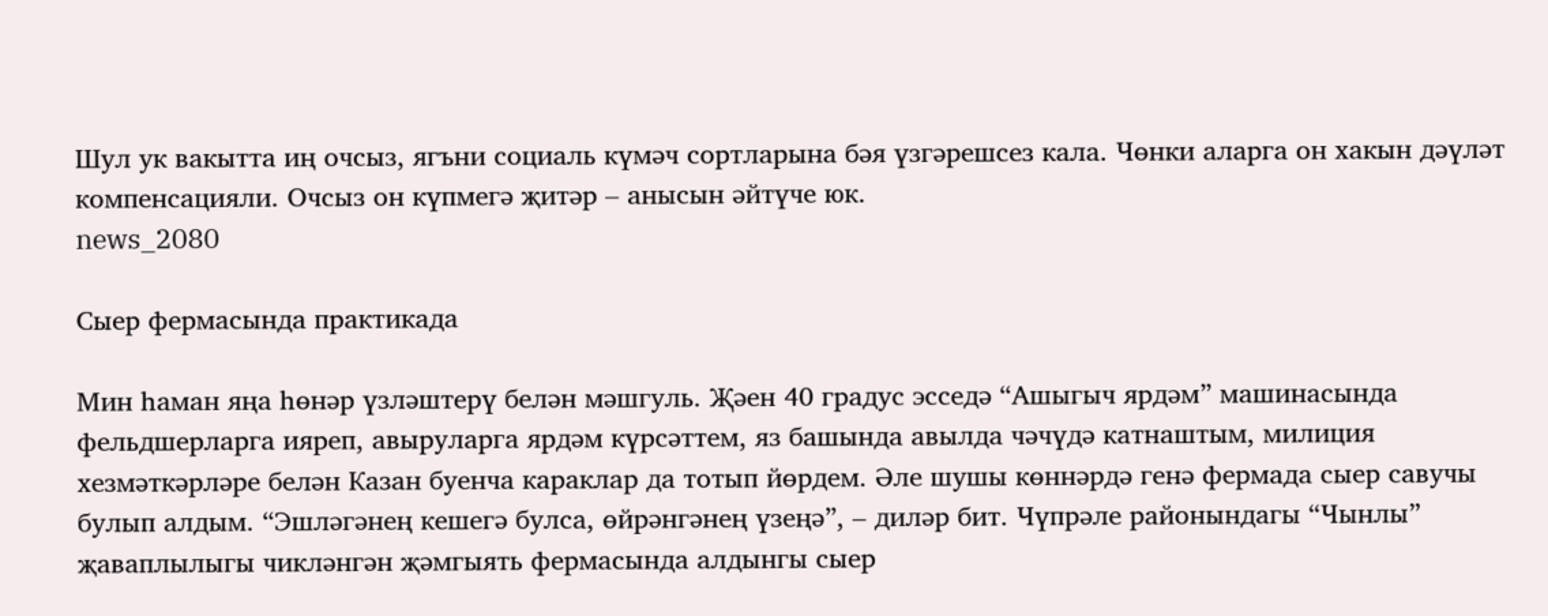Шул ук вакытта иң очсыз, ягъни социаль күмәч сортларына бәя үзгәрешсез кала. Чөнки аларга он хакын дәүләт компенсацияли. Очсыз он күпмегә җитәр – анысын әйтүче юк.
news_2080

Сыер фермасында практикада

Мин һаман яңа һөнәр үзләштерү белән мәшгуль. Җәен 40 градус эсседә “Ашыгыч ярдәм” машинасында фельдшерларга ияреп, авыруларга ярдәм күрсәттем, яз башында авылда чәчүдә катнаштым, милиция хезмәткәрләре белән Казан буенча караклар да тотып йөрдем. Әле шушы көннәрдә генә фермада сыер савучы булып алдым. “Эшләгәнең кешегә булса, өйрәнгәнең үзеңә”, – диләр бит. Чүпрәле районындагы “Чынлы” җаваплылыгы чикләнгән җәмгыять фермасында алдынгы сыер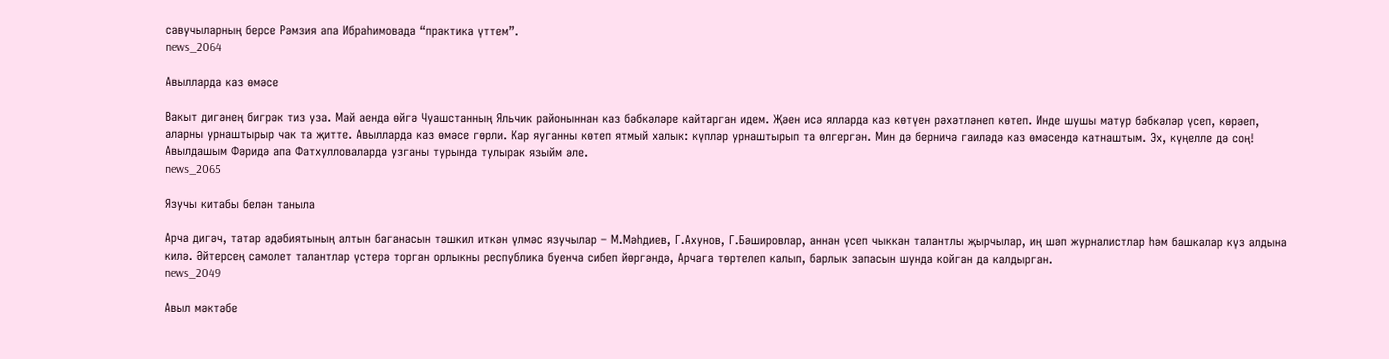савучыларның берсе Рәмзия апа Ибраһимовада “практика үттем”.
news_2064

Авылларда каз өмәсе

Вакыт дигәнең бигрәк тиз уза. Май аенда өйгә Чуашстанның Яльчик районыннан каз бәбкәләре кайтарган идем. Җәен исә ялларда каз көтүен рәхәтләнеп көтеп. Инде шушы матур бәбкәләр үсеп, көрәеп, аларны урнаштырыр чак та җитте. Авылларда каз өмәсе гөрли. Кар яуганны көтеп ятмый халык: күпләр урнаштырып та өлгергән. Мин дә берничә гаиләдә каз өмәсендә катнаштым. Эх, күңелле дә соң! Авылдашым Фәридә апа Фатхулловаларда узганы турында тулырак языйм әле.
news_2065

Язучы китабы белән таныла

Арча дигәч, татар әдәбиятының алтын баганасын тәшкил иткән үлмәс язучылар – М.Мәһдиев, Г.Ахунов, Г.Бәшировлар, аннан үсеп чыккан талантлы җырчылар, иң шәп журналистлар һәм башкалар күз алдына килә. Әйтерсең самолет талантлар үстерә торган орлыкны республика буенча сибеп йөргәндә, Арчага төртелеп калып, барлык запасын шунда койган да калдырган.
news_2049

Авыл мәктәбе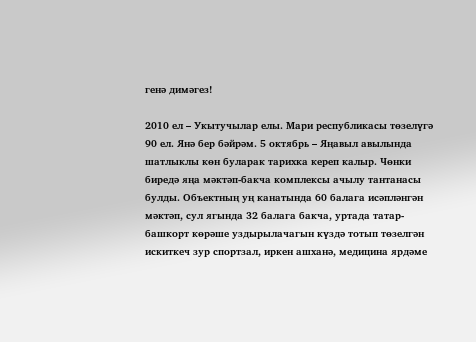генә димәгез!

2010 ел – Укытучылар елы. Мари республикасы төзелүгә 90 ел. Янә бер бәйрәм. 5 октябрь – Яңавыл авылында шатлыклы көн буларак тарихка кереп калыр. Чөнки биредә яңа мәктәп-бакча комплексы ачылу тантанасы булды. Объектның уң канатында 60 балага исәпләнгән мәктәп, сул ягында 32 балага бакча, уртада татар-башкорт көрәше уздырылачагын күздә тотып төзелгән искиткеч зур спортзал, иркен ашханә, медицина ярдәме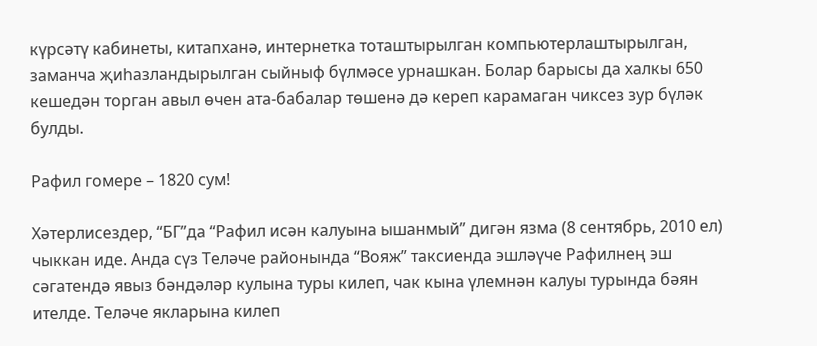күрсәтү кабинеты, китапханә, интернетка тоташтырылган компьютерлаштырылган, заманча җиһазландырылган сыйныф бүлмәсе урнашкан. Болар барысы да халкы 650 кешедән торган авыл өчен ата-бабалар төшенә дә кереп карамаган чиксез зур бүләк булды.

Рафил гомере – 1820 сум!

Хәтерлисездер, “БГ”да “Рафил исән калуына ышанмый” дигән язма (8 сентябрь, 2010 ел) чыккан иде. Анда сүз Теләче районында “Вояж” таксиенда эшләүче Рафилнең эш сәгатендә явыз бәндәләр кулына туры килеп, чак кына үлемнән калуы турында бәян ителде. Теләче якларына килеп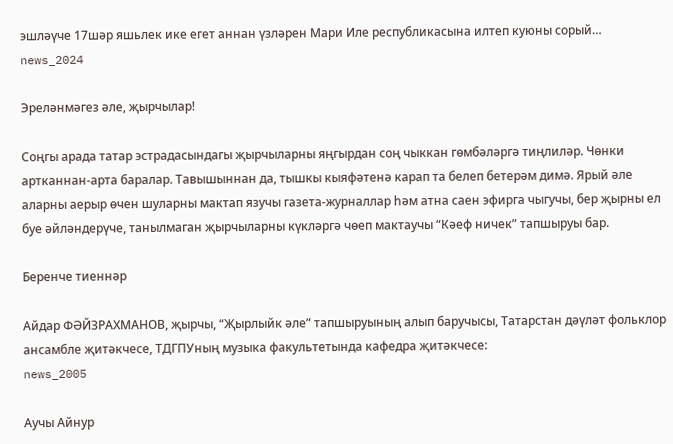эшләүче 17шәр яшьлек ике егет аннан үзләрен Мари Иле республикасына илтеп куюны сорый…
news_2024

Эрелəнмəгез əле, җырчылар!

Соңгы арада татар эстрадасындагы җырчыларны яңгырдан соң чыккан гөмбәләргә тиңлиләр. Чөнки артканнан-арта баралар. Тавышыннан да, тышкы кыяфәтенә карап та белеп бетерәм димә. Ярый әле аларны аерыр өчен шуларны мактап язучы газета-журналлар һәм атна саен эфирга чыгучы, бер җырны ел буе әйләндерүче, танылмаган җырчыларны күкләргә чөеп мактаучы “Кәеф ничек” тапшыруы бар.

Беренче тиеннәр

Айдар ФӘЙЗРАХМАНОВ, җырчы, “Җырлыйк әле” тапшыруының алып баручысы, Татарстан дәүләт фольклор ансамбле җитәкчесе, ТДГПУның музыка факультетында кафедра җитәкчесе:
news_2005

Аучы Айнур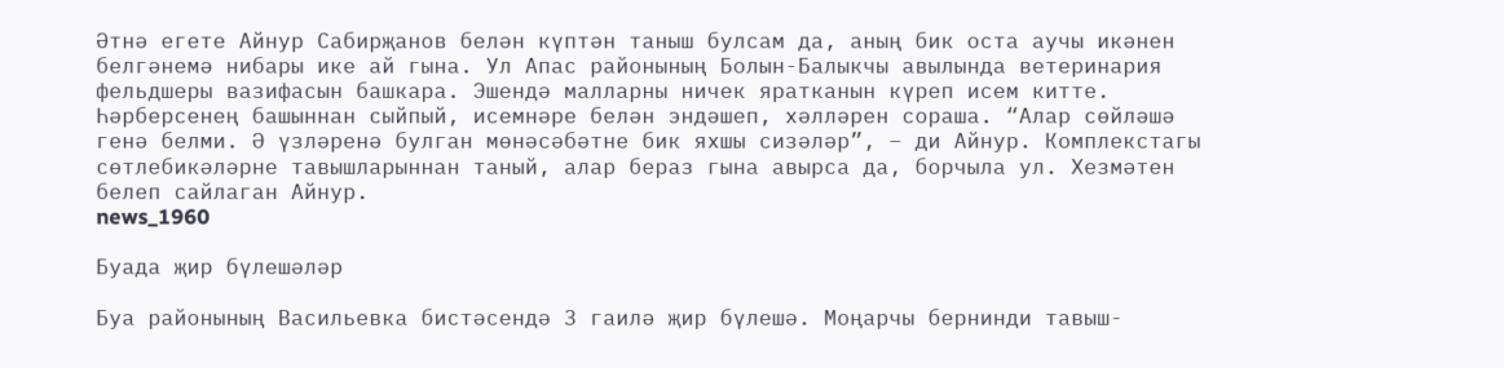Әтнә егете Айнур Сабирҗанов белән күптән таныш булсам да, аның бик оста аучы икәнен белгәнемә нибары ике ай гына. Ул Апас районының Болын-Балыкчы авылында ветеринария фельдшеры вазифасын башкара. Эшендә малларны ничек яратканын күреп исем китте. Һәрберсенең башыннан сыйпый, исемнәре белән эндәшеп, хәлләрен сораша. “Алар сөйләшә генә белми. Ә үзләренә булган мөнәсәбәтне бик яхшы сизәләр”, – ди Айнур. Комплекстагы сөтлебикәләрне тавышларыннан таный, алар бераз гына авырса да, борчыла ул. Хезмәтен белеп сайлаган Айнур.
news_1960

Буада җир бүлешәләр

Буа районының Васильевка бистәсендә 3 гаилә җир бүлешә. Моңарчы бернинди тавыш-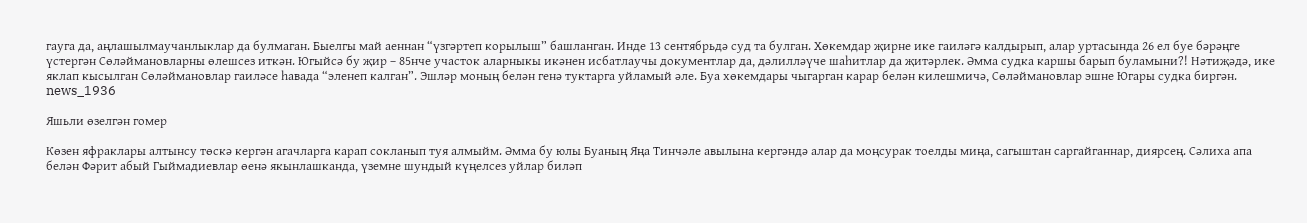гауга да, аңлашылмаучанлыклар да булмаган. Быелгы май аеннан “үзгәртеп корылыш” башланган. Инде 13 сентябрьдә суд та булган. Хөкемдар җирне ике гаиләгә калдырып, алар уртасында 26 ел буе бәрәңге үстергән Сөләймановларны өлешсез иткән. Югыйсә бу җир – 85нче участок аларныкы икәнен исбатлаучы документлар да, дәлилләүче шаһитлар да җитәрлек. Әмма судка каршы барып буламыни?! Нәтиҗәдә, ике яклап кысылган Сөләймановлар гаиләсе һавада “эленеп калган”. Эшләр моның белән генә туктарга уйламый әле. Буа хөкемдары чыгарган карар белән килешмичә, Сөләймановлар эшне Югары судка биргән.
news_1936

Яшьли өзелгән гомер

Көзен яфраклары алтынсу төскә кергән агачларга карап сокланып туя алмыйм. Әмма бу юлы Буаның Яңа Тинчәле авылына кергәндә алар да моңсурак тоелды миңа, сагыштан саргайганнар, диярсең. Сәлиха апа белән Фәрит абый Гыймадиевлар өенә якынлашканда, үземне шундый күңелсез уйлар биләп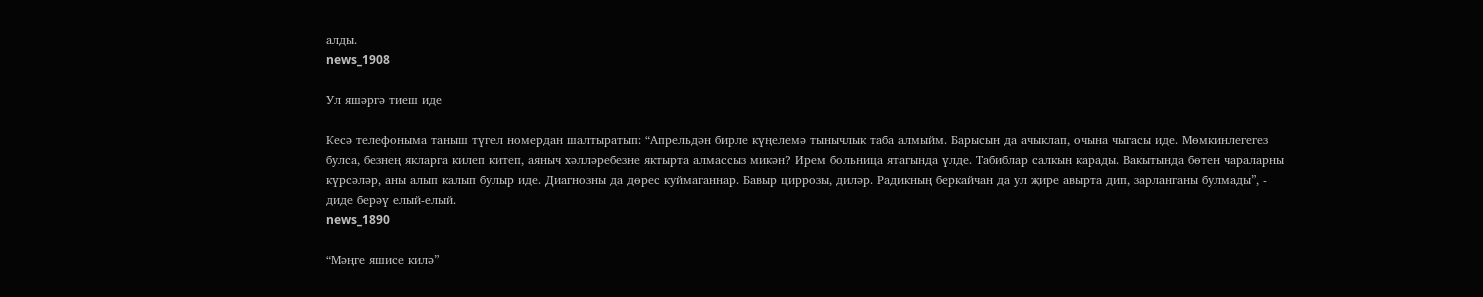алды.
news_1908

Ул яшәргә тиеш иде

Кесә телефоныма таныш түгел номердан шалтыратып: “Апрельдән бирле күңелемә тынычлык таба алмыйм. Барысын да ачыклап, очына чыгасы иде. Мөмкинлегегез булса, безнең якларга килеп китеп, аяныч хәлләребезне яктырта алмассыз микән? Ирем больница ятагында үлде. Табиблар салкын карады. Вакытында бөтен чараларны күрсәләр, аны алып калып булыр иде. Диагнозны да дөрес куймаганнар. Бавыр циррозы, диләр. Радикның беркайчан да ул җире авырта дип, зарланганы булмады”, - диде берәү елый-елый.
news_1890

“Мәңге яшисе килә”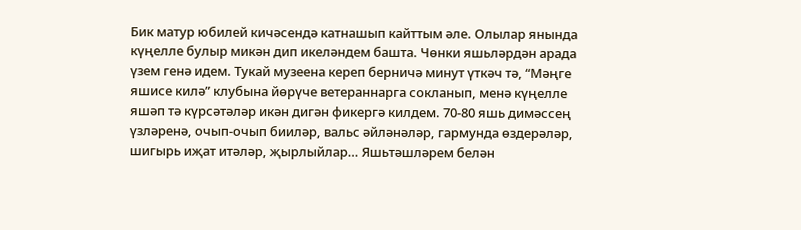Бик матур юбилей кичәсендә катнашып кайттым әле. Олылар янында күңелле булыр микән дип икеләндем башта. Чөнки яшьләрдән арада үзем генә идем. Тукай музеена кереп берничә минут үткәч тә, “Мәңге яшисе килә” клубына йөрүче ветераннарга сокланып, менә күңелле яшәп тә күрсәтәләр икән дигән фикергә килдем. 70-80 яшь димәссең үзләренә, очып-очып бииләр, вальс әйләнәләр, гармунда өздерәләр, шигырь иҗат итәләр, җырлыйлар… Яшьтәшләрем белән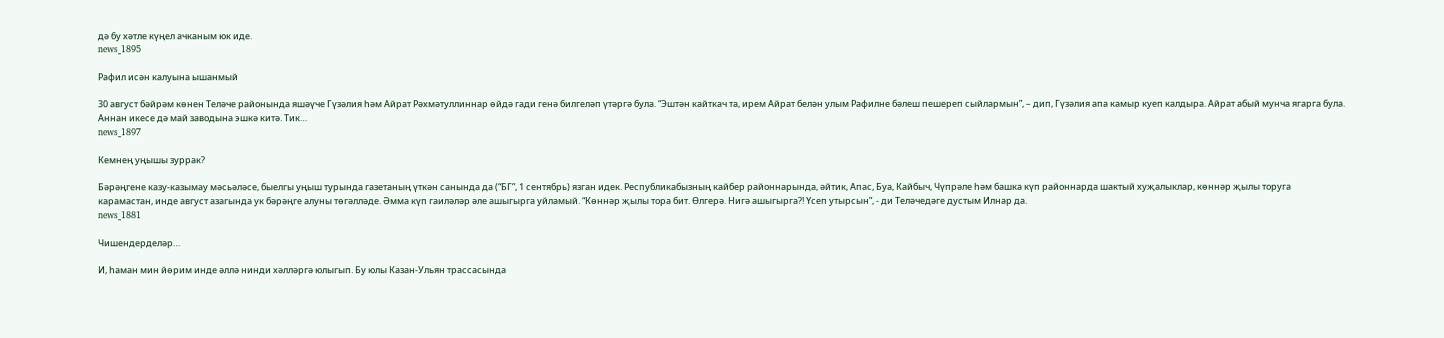дә бу хәтле күңел ачканым юк иде.
news_1895

Рафил исән калуына ышанмый

30 август бәйрәм көнен Теләче районында яшәүче Гүзәлия һәм Айрат Рәхмәтуллиннар өйдә гади генә билгеләп үтәргә була. “Эштән кайткач та, ирем Айрат белән улым Рафилне бәлеш пешереп сыйлармын”, – дип, Гүзәлия апа камыр куеп калдыра. Айрат абый мунча ягарга була. Аннан икесе дә май заводына эшкә китә. Тик…
news_1897

Кемнең уңышы зуррак?

Бәрәңгене казу-казымау мәсьәләсе, быелгы уңыш турында газетаның үткән санында да (“БГ”, 1 сентябрь) язган идек. Республикабызның кайбер районнарында, әйтик, Апас, Буа, Кайбыч, Чүпрәле һәм башка күп районнарда шактый хуҗалыклар, көннәр җылы торуга карамастан, инде август азагында ук бәрәңге алуны төгәлләде. Әмма күп гаиләләр әле ашыгырга уйламый. “Көннәр җылы тора бит. Өлгерә. Нигә ашыгырга?! Үсеп утырсын”, - ди Теләчедәге дустым Илнар да.
news_1881

Чишендерделәр…

И, һаман мин йөрим инде әллә нинди хәлләргә юлыгып. Бу юлы Казан-Ульян трассасында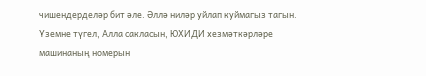чишендерделәр бит әле. Әллә ниләр уйлап куймагыз тагын. Үземне түгел, Алла сакласын, ЮХИДИ хезмәткәрләре машинаның номерын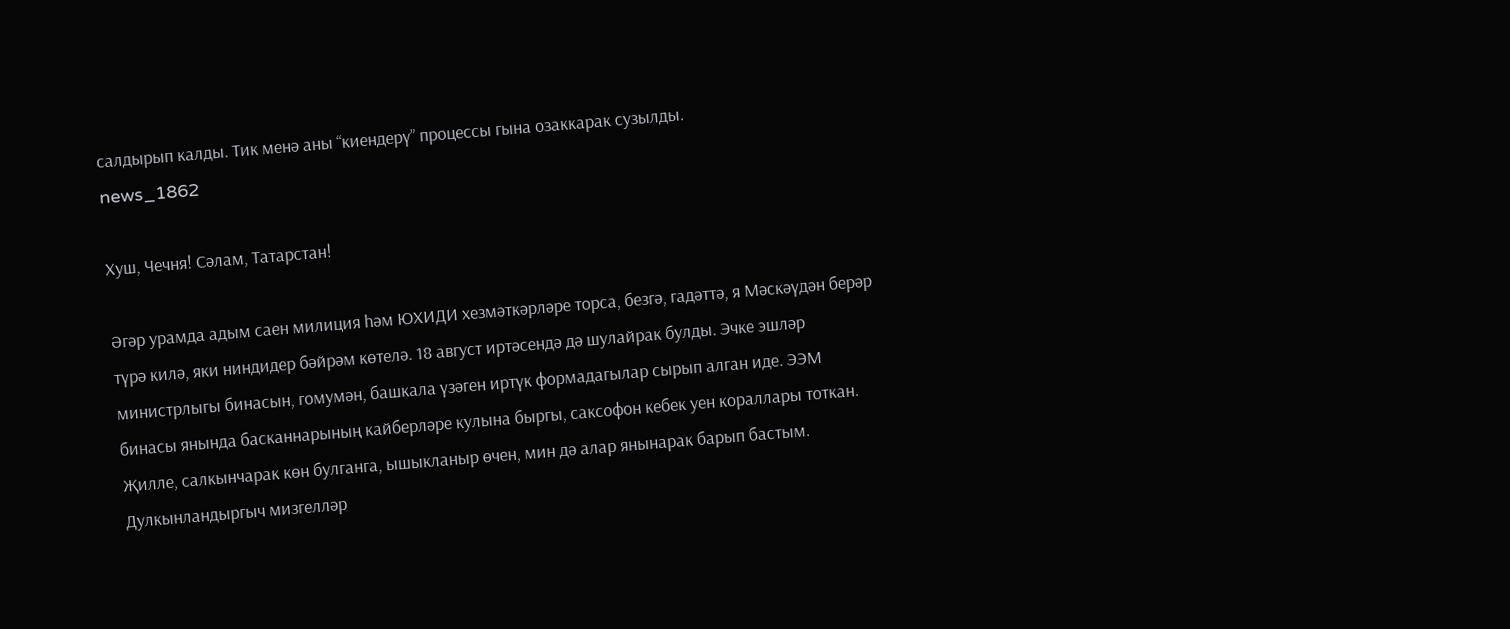салдырып калды. Тик менә аны “киендерү” процессы гына озаккарак сузылды.
news_1862

Хуш, Чечня! Сәлам, Татарстан!

Әгәр урамда адым саен милиция һәм ЮХИДИ хезмәткәрләре торса, безгә, гадәттә, я Мәскәүдән берәр түрә килә, яки ниндидер бәйрәм көтелә. 18 август иртәсендә дә шулайрак булды. Эчке эшләр министрлыгы бинасын, гомумән, башкала үзәген иртүк формадагылар сырып алган иде. ЭЭМ бинасы янында басканнарының кайберләре кулына быргы, саксофон кебек уен кораллары тоткан. Җилле, салкынчарак көн булганга, ышыкланыр өчен, мин дә алар янынарак барып бастым. Дулкынландыргыч мизгелләр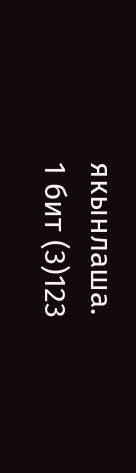якынлаша.
1 бит (3)123